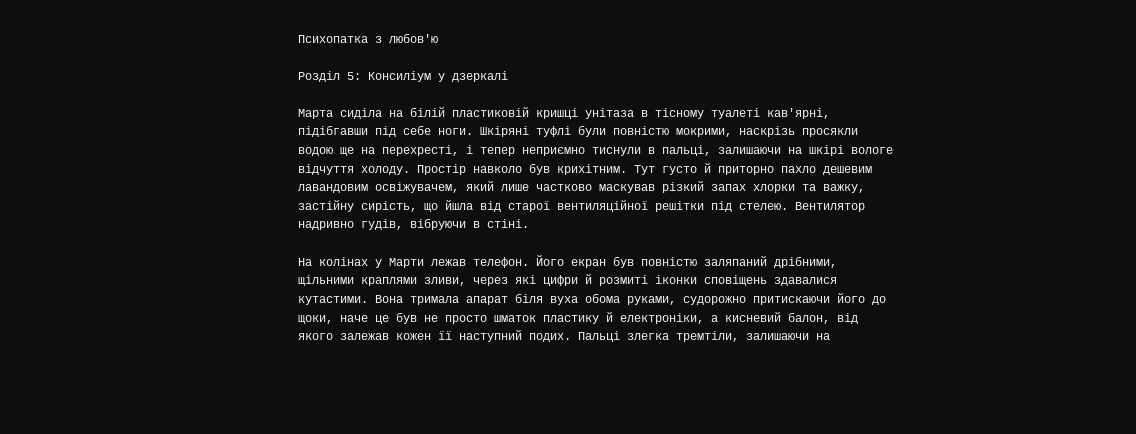Психопатка з любов'ю

Розділ 5: Консиліум у дзеркалі

Марта сиділа на білій пластиковій кришці унітаза в тісному туалеті кав'ярні, підібгавши під себе ноги. Шкіряні туфлі були повністю мокрими, наскрізь просякли водою ще на перехресті, і тепер неприємно тиснули в пальці, залишаючи на шкірі вологе відчуття холоду. Простір навколо був крихітним. Тут густо й приторно пахло дешевим лавандовим освіжувачем, який лише частково маскував різкий запах хлорки та важку, застійну сирість, що йшла від старої вентиляційної решітки під стелею. Вентилятор надривно гудів, вібруючи в стіні.

На колінах у Марти лежав телефон. Його екран був повністю заляпаний дрібними, щільними краплями зливи, через які цифри й розмиті іконки сповіщень здавалися кутастими. Вона тримала апарат біля вуха обома руками, судорожно притискаючи його до щоки, наче це був не просто шматок пластику й електроніки, а кисневий балон, від якого залежав кожен її наступний подих. Пальці злегка тремтіли, залишаючи на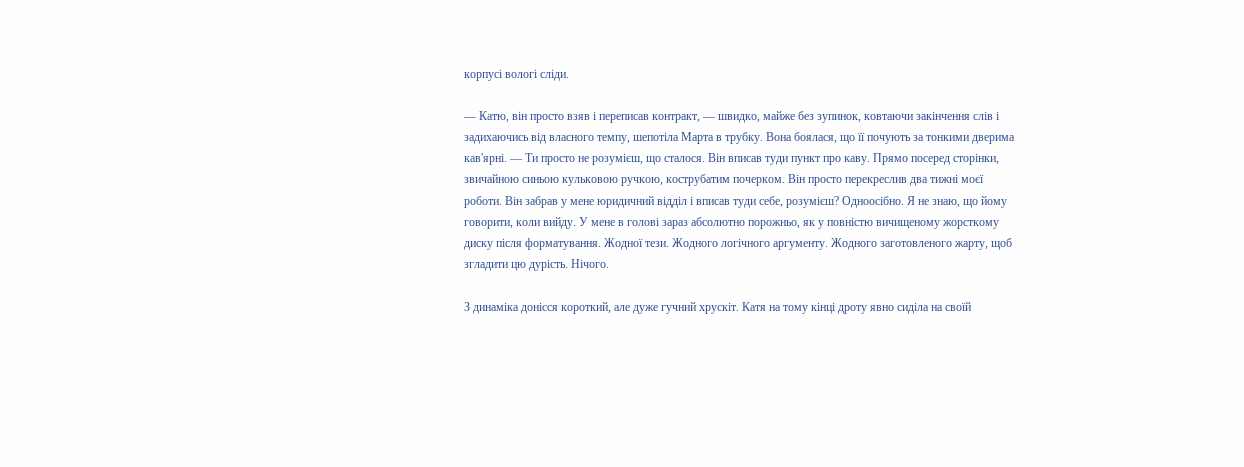корпусі вологі сліди.

— Катю, він просто взяв і переписав контракт, — швидко, майже без зупинок, ковтаючи закінчення слів і задихаючись від власного темпу, шепотіла Марта в трубку. Вона боялася, що її почують за тонкими дверима кав'ярні. — Ти просто не розумієш, що сталося. Він вписав туди пункт про каву. Прямо посеред сторінки, звичайною синьою кульковою ручкою, кострубатим почерком. Він просто перекреслив два тижні моєї роботи. Він забрав у мене юридичний відділ і вписав туди себе, розумієш? Одноосібно. Я не знаю, що йому говорити, коли вийду. У мене в голові зараз абсолютно порожньо, як у повністю вичищеному жорсткому диску після форматування. Жодної тези. Жодного логічного аргументу. Жодного заготовленого жарту, щоб згладити цю дурість. Нічого.

З динаміка донісся короткий, але дуже гучний хрускіт. Катя на тому кінці дроту явно сиділа на своїй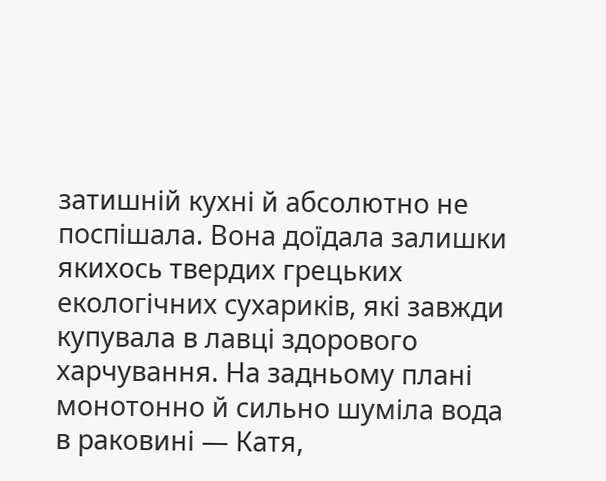затишній кухні й абсолютно не поспішала. Вона доїдала залишки якихось твердих грецьких екологічних сухариків, які завжди купувала в лавці здорового харчування. На задньому плані монотонно й сильно шуміла вода в раковині — Катя,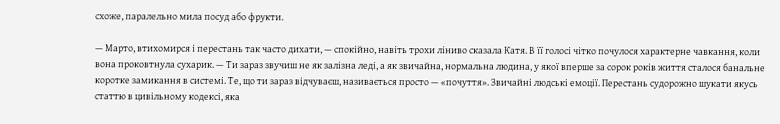схоже, паралельно мила посуд або фрукти.

— Марто, втихомирся і перестань так часто дихати, — спокійно, навіть трохи ліниво сказала Катя. В її голосі чітко почулося характерне чавкання, коли вона проковтнула сухарик. — Ти зараз звучиш не як залізна леді, а як звичайна, нормальна людина, у якої вперше за сорок років життя сталося банальне коротке замикання в системі. Те, що ти зараз відчуваєш, називається просто — «почуття». Звичайні людські емоції. Перестань судорожно шукати якусь статтю в цивільному кодексі, яка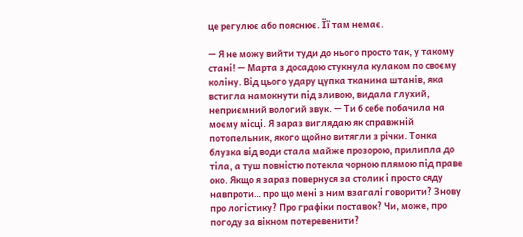це регулює або пояснює. Її там немає.

— Я не можу вийти туди до нього просто так, у такому стані! — Марта з досадою стукнула кулаком по своєму коліну. Від цього удару цупка тканина штанів, яка встигла намокнути під зливою, видала глухий, неприємний вологий звук. — Ти б себе побачила на моєму місці. Я зараз виглядаю як справжній потопельник, якого щойно витягли з річки. Тонка блузка від води стала майже прозорою, прилипла до тіла, а туш повністю потекла чорною плямою під праве око. Якщо я зараз повернуся за столик і просто сяду навпроти… про що мені з ним взагалі говорити? Знову про логістику? Про графіки поставок? Чи, може, про погоду за вікном потеревенити?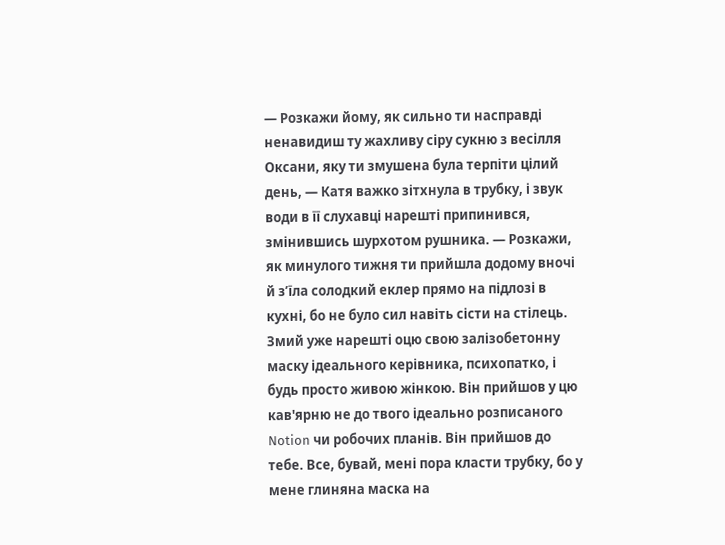— Розкажи йому, як сильно ти насправді ненавидиш ту жахливу сіру сукню з весілля Оксани, яку ти змушена була терпіти цілий день, — Катя важко зітхнула в трубку, і звук води в її слухавці нарешті припинився, змінившись шурхотом рушника. — Розкажи, як минулого тижня ти прийшла додому вночі й з’їла солодкий еклер прямо на підлозі в кухні, бо не було сил навіть сісти на стілець. Змий уже нарешті оцю свою залізобетонну маску ідеального керівника, психопатко, і будь просто живою жінкою. Він прийшов у цю кав'ярню не до твого ідеально розписаного Notion чи робочих планів. Він прийшов до тебе. Все, бувай, мені пора класти трубку, бо у мене глиняна маска на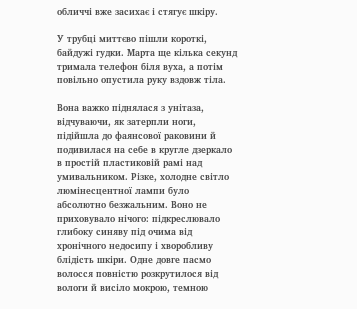обличчі вже засихає і стягує шкіру.

У трубці миттєво пішли короткі, байдужі гудки. Марта ще кілька секунд тримала телефон біля вуха, а потім повільно опустила руку вздовж тіла.

Вона важко піднялася з унітаза, відчуваючи, як затерпли ноги, підійшла до фаянсової раковини й подивилася на себе в кругле дзеркало в простій пластиковій рамі над умивальником. Різке, холодне світло люмінесцентної лампи було абсолютно безжальним. Воно не приховувало нічого: підкреслювало глибоку синяву під очима від хронічного недосипу і хворобливу блідість шкіри. Одне довге пасмо волосся повністю розкрутилося від вологи й висіло мокрою, темною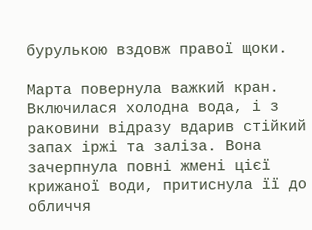бурулькою вздовж правої щоки.

Марта повернула важкий кран. Включилася холодна вода, і з раковини відразу вдарив стійкий запах іржі та заліза. Вона зачерпнула повні жмені цієї крижаної води, притиснула її до обличчя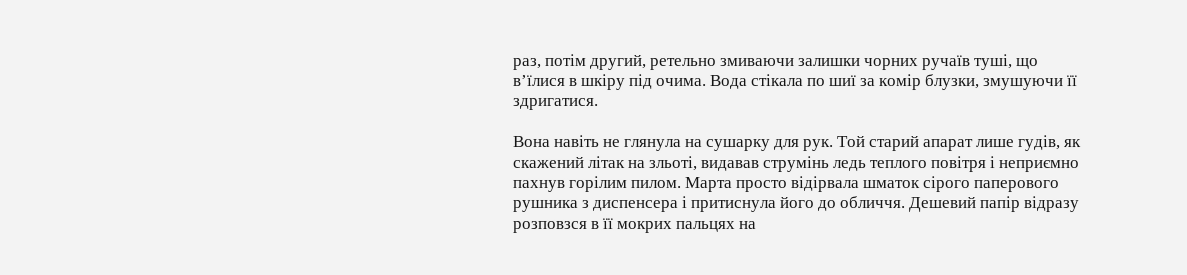раз, потім другий, ретельно змиваючи залишки чорних ручаїв туші, що в’їлися в шкіру під очима. Вода стікала по шиї за комір блузки, змушуючи її здригатися.

Вона навіть не глянула на сушарку для рук. Той старий апарат лише гудів, як скажений літак на зльоті, видавав струмінь ледь теплого повітря і неприємно пахнув горілим пилом. Марта просто відірвала шматок сірого паперового рушника з диспенсера і притиснула його до обличчя. Дешевий папір відразу розповзся в її мокрих пальцях на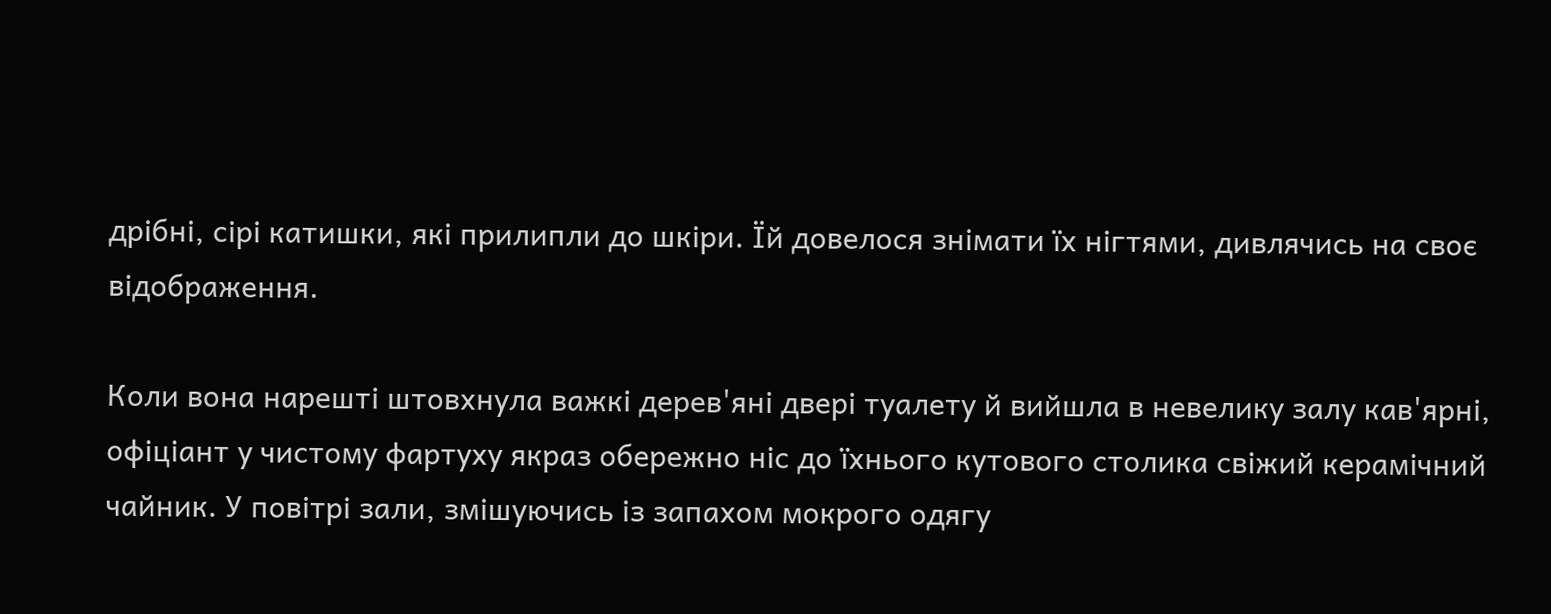дрібні, сірі катишки, які прилипли до шкіри. Їй довелося знімати їх нігтями, дивлячись на своє відображення.

Коли вона нарешті штовхнула важкі дерев'яні двері туалету й вийшла в невелику залу кав'ярні, офіціант у чистому фартуху якраз обережно ніс до їхнього кутового столика свіжий керамічний чайник. У повітрі зали, змішуючись із запахом мокрого одягу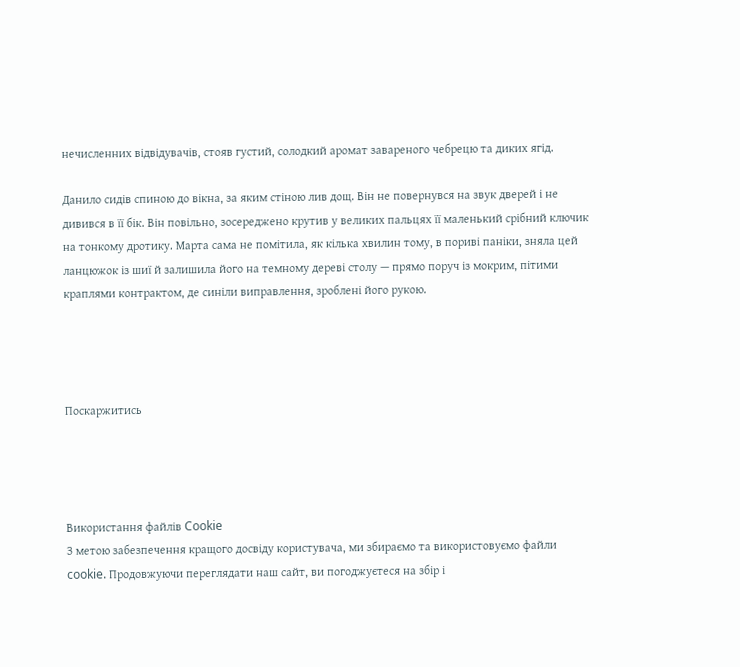нечисленних відвідувачів, стояв густий, солодкий аромат завареного чебрецю та диких ягід.

Данило сидів спиною до вікна, за яким стіною лив дощ. Він не повернувся на звук дверей і не дивився в її бік. Він повільно, зосереджено крутив у великих пальцях її маленький срібний ключик на тонкому дротику. Марта сама не помітила, як кілька хвилин тому, в пориві паніки, зняла цей ланцюжок із шиї й залишила його на темному дереві столу — прямо поруч із мокрим, пітими краплями контрактом, де синіли виправлення, зроблені його рукою.




Поскаржитись




Використання файлів Cookie
З метою забезпечення кращого досвіду користувача, ми збираємо та використовуємо файли cookie. Продовжуючи переглядати наш сайт, ви погоджуєтеся на збір і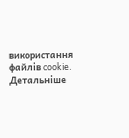використання файлів cookie.
Детальніше